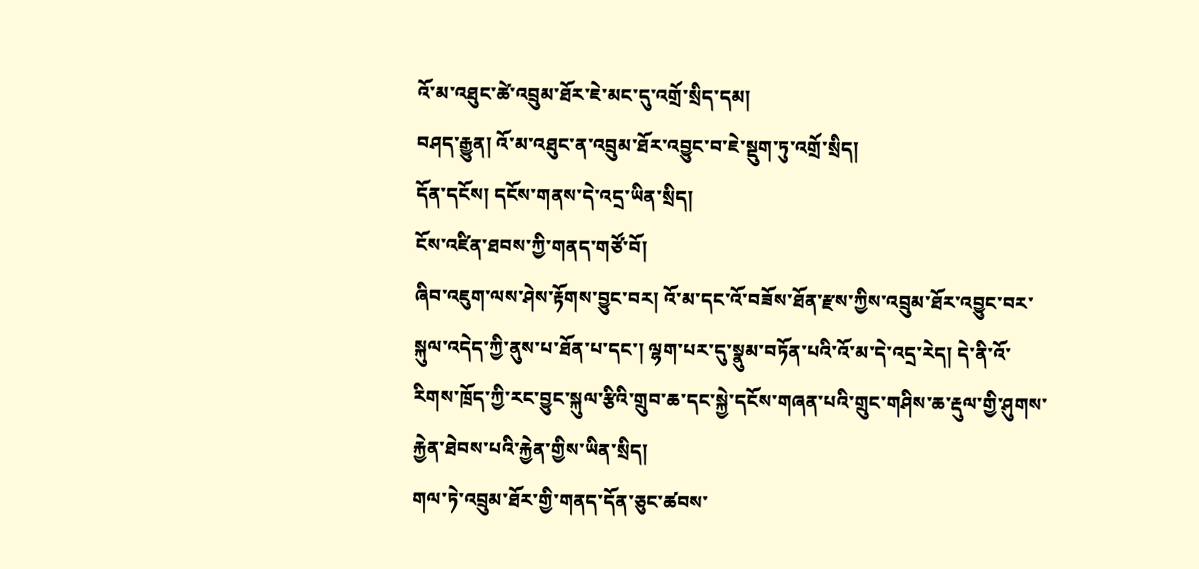འོ་མ་འཐུང་ཚེ་འབྲུམ་ཐོར་ཇེ་མང་དུ་འགྲོ་སྲིད་དམ།
བཤད་རྒྱུན། འོ་མ་འཐུང་ན་འབྲུམ་ཐོར་འབྱུང་བ་ཇེ་སྡུག་ཏུ་འགྲོ་སྲིད།
དོན་དངོས། དངོས་གནས་དེ་འདྲ་ཡིན་སྲིད།
ངོས་འཛིན་ཐབས་ཀྱི་གནད་གཙོ་བོ།
ཞིབ་འཇུག་ལས་ཤེས་རྟོགས་བྱུང་བར། འོ་མ་དང་འོ་བཟོས་ཐོན་རྫས་ཀྱིས་འབྲུམ་ཐོར་འབྱུང་བར་སྐུལ་འདེད་ཀྱི་ནུས་པ་ཐོན་པ་དང་། ལྷག་པར་དུ་སྣུམ་བཏོན་པའི་འོ་མ་དེ་འདྲ་རེད། དེ་ནི་འོ་རིགས་ཁྲོད་ཀྱི་རང་བྱུང་སྐུལ་རྩིའི་གྲུབ་ཆ་དང་སྐྱེ་དངོས་གཞན་པའི་གྲུང་གཤིས་ཆ་རྡུལ་གྱི་ཤུགས་རྐྱེན་ཐེབས་པའི་རྐྱེན་གྱིས་ཡིན་སྲིད།
གལ་ཏེ་འབྲུམ་ཐོར་གྱི་གནད་དོན་ཅུང་ཚབས་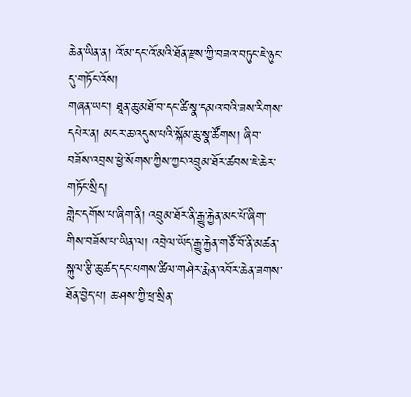ཆེན་ཡིན་ན། འོ་མ་དང་འོ་མའི་ཐོན་རྫས་ཀྱི་བཟའ་བཏུང་ཇེ་ཉུང་དུ་གཏོང་འོས།
གཞན་ཡང་། ཐཱན་ཆུ་མཐོ་བ་དང་ཚི་སྣ་དམའ་བའི་ཟས་རིགས་དཔེར་ན། མངར་ཆ་འདུས་པའི་སྐོམ་ཆུ་སྣ་ཚོགས། ཞིབ་བཟོས་འབྲས་ཕྱེ་སོགས་ཀྱིས་ཀྱང་འབྲུམ་ཐོར་ཚབས་ཇེ་ཆེར་གཏོང་སྲིད།
གླེང་དགོས་པ་ཞིག་ནི། འབྲུམ་ཐོར་ནི་རྒྱུ་རྐྱེན་མང་པོ་ཞིག་གིས་བཟོས་པ་ཡིན་ལ། འབྲེལ་ཡོད་རྒྱུ་རྐྱེན་གཙོ་བོ་ནི་མཚན་སྐུལ་རྩི་ཆུ་ཚད་དང་པགས་ཚིལ་གཤེར་རྨེན་འབོར་ཆེན་ཟགས་ཐོན་བྱེད་པ། ཆ་ཤས་ཀྱི་ཕྲ་སྲིན་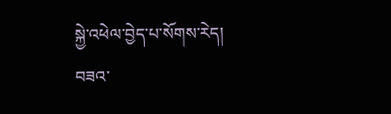སྐྱེ་འཕེལ་བྱེད་པ་སོགས་རེད།
བཟའ་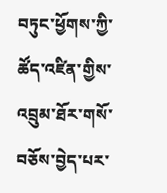བཏུང་ཕྱོགས་ཀྱི་ཚོད་འཛིན་གྱིས་འབྲུམ་ཐོར་གསོ་བཅོས་བྱེད་པར་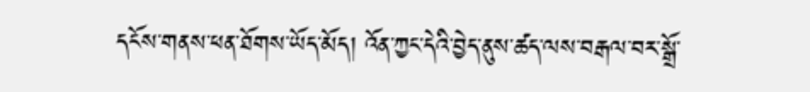དངོས་གནས་ཕན་ཐོགས་ཡོད་མོད། འོན་ཀྱང་དེའི་བྱེད་ནུས་ཚད་ལས་བརྒལ་བར་སྒྲོ་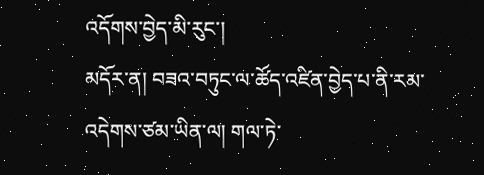འདོགས་བྱེད་མི་རུང་།
མདོར་ན། བཟའ་བཏུང་ལ་ཚོད་འཛིན་བྱེད་པ་ནི་རམ་འདེགས་ཙམ་ཡིན་ལ། གལ་ཏེ་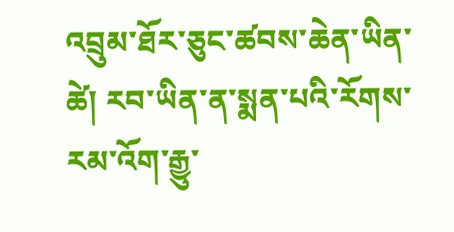འབྲུམ་ཐོར་ཅུང་ཚབས་ཆེན་ཡིན་ཚེ། རབ་ཡིན་ན་སྨན་པའི་རོགས་རམ་འོག་རྒྱུ་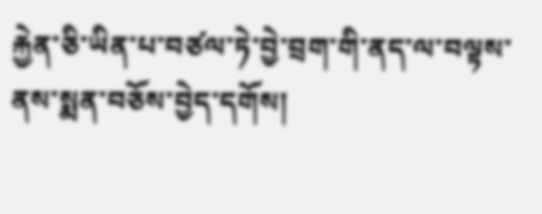རྐྱེན་ཅི་ཡིན་པ་བཙལ་ཏེ་བྱེ་བྲག་གི་ནད་ལ་བལྟས་ནས་སྨན་བཅོས་བྱེད་དགོས།